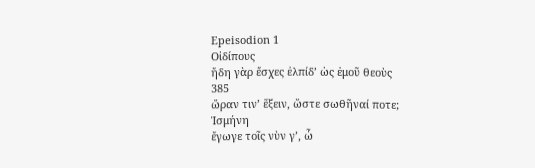Epeisodion 1
Οἰδίπους
ἤδη γὰρ ἔσχες ἐλπίδʼ ὡς ἐμοῦ θεοὺς
385
ὤραν τινʼ ἕξειν, ὥστε σωθῆναί ποτε;
Ἰσμήνη
ἔγωγε τοῖς νὺν γʼ, ὦ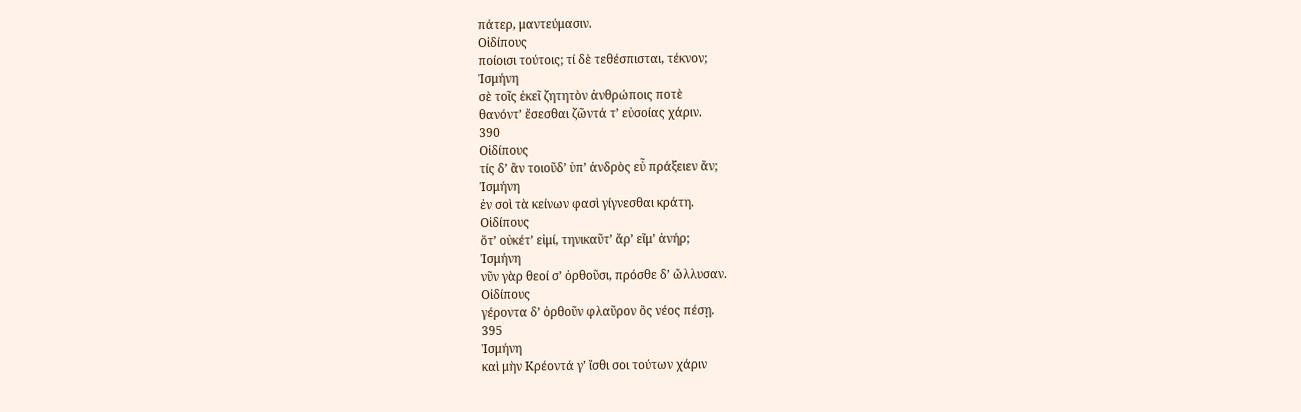πάτερ, μαντεύμασιν.
Οἰδίπους
ποίοισι τούτοις; τί δὲ τεθέσπισται, τέκνον;
Ἰσμήνη
σὲ τοῖς ἐκεῖ ζητητὸν ἀνθρώποις ποτὲ
θανόντʼ ἔσεσθαι ζῶντά τʼ εὐσοίας χάριν.
390
Οἰδίπους
τίς δʼ ἂν τοιοῦδʼ ὑπʼ ἀνδρὸς εὖ πράξειεν ἄν;
Ἰσμήνη
ἐν σοὶ τὰ κείνων φασὶ γίγνεσθαι κράτη.
Οἰδίπους
ὅτʼ οὐκέτʼ εἰμί, τηνικαῦτʼ ἄρʼ εἴμʼ ἀνήρ;
Ἰσμήνη
νῦν γὰρ θεοί σʼ ὀρθοῦσι, πρόσθε δʼ ὤλλυσαν.
Οἰδίπους
γέροντα δʼ ὀρθοῦν φλαῦρον ὃς νέος πέσῃ.
395
Ἰσμήνη
καὶ μὴν Κρέοντά γʼ ἴσθι σοι τούτων χάριν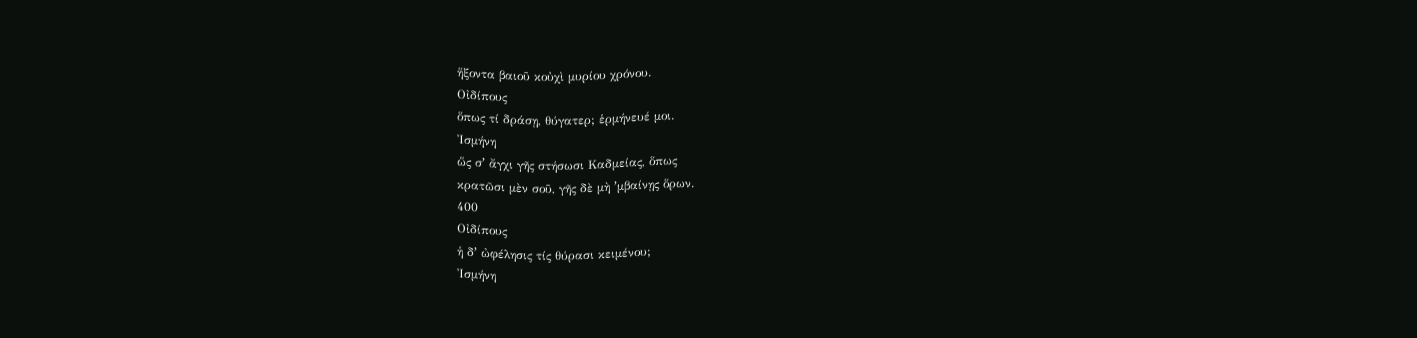ἥξοντα βαιοῦ κοὐχὶ μυρίου χρόνου.
Οἰδίπους
ὅπως τί δράσῃ, θύγατερ; ἑρμήνευέ μοι.
Ἰσμήνη
ὥς σʼ ἄγχι γῆς στήσωσι Καδμείας, ὅπως
κρατῶσι μὲν σοῦ, γῆς δὲ μὴ ʼμβαίνῃς ὅρων.
400
Οἰδίπους
ἡ δʼ ὠφέλησις τίς θύρασι κειμένου;
Ἰσμήνη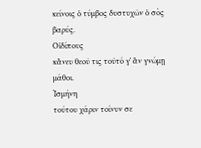κείνοις ὁ τύμβος δυστυχῶν ὁ σὸς βαρύς.
Οἰδίπους
κἄνευ θεοῦ τις τοῦτό γʼ ἂν γνώμῃ μάθοι.
Ἰσμήνη
τούτου χάριν τοίνυν σε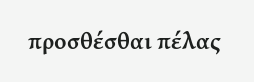προσθέσθαι πέλας